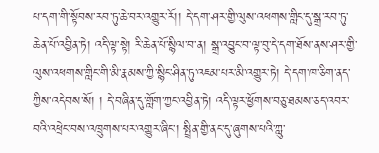པ་དག་གི་སྟོབས་རབ་ཏུ་ཆེ་བར་འགྱུར་རོ།། དེ་དག་ཤར་གྱི་ལུས་འཕགས་གླིང་དུ་སྒྲ་རབ་ཏུ་ཆེན་པོ་འབྱིན་ཏེ། འདི་ལྟ་སྟེ། རི་ཆེན་པོ་སྙིལ་བ་ན། སྒྲ་འབྱུང་བ་ལྟ་བུ་དེ་དག་ཐོས་ནས་ཤར་གྱི་ལུས་འཕགས་གླིང་གི་མི་རྣམས་ཀྱི་སྙིང་ཤིན་ཏུ་འཇམ་པར་མི་འགྱུར་ཏེ། དེ་དག་ཁ་ཅིག་ནད་ཀྱིས་འདེབས་སོ། ། དེ་བཞིན་དུ་གློག་ཀྱང་འབྱིན་ཏེ། འདི་ལྟར་ཕྱོགས་བཅུ་ཐམས་ཅད་འབར་བའི་འཕྲེང་བས་འཁྲུགས་པར་འགྱུར་ཞིང་། སྤྲིན་གྱི་ནང་དུ་ཞུགས་པའི་ཀླུ་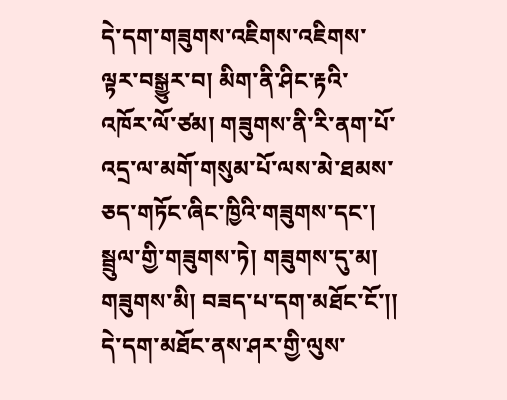དེ་དག་གཟུགས་འཇིགས་འཇིགས་ལྟར་བསྒྱུར་བ། མིག་ནི་ཤིང་རྟའི་འཁོར་ལོ་ཙམ། གཟུགས་ནི་རི་ནག་པོ་འདྲ་ལ་མགོ་གསུམ་པོ་ལས་མེ་ཐམས་ཅད་གཏོང་ཞིང་ཁྱིའི་གཟུགས་དང་། སྦྲུལ་གྱི་གཟུགས་ཏེ། གཟུགས་དུ་མ། གཟུགས་མི། བཟད་པ་དག་མཐོང་ངོ་།། དེ་དག་མཐོང་ནས་ཤར་གྱི་ལུས་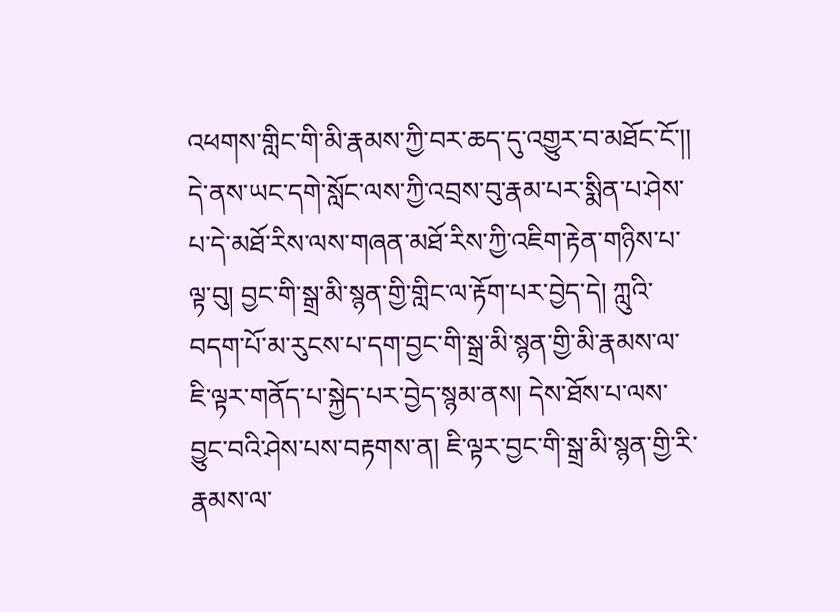འཕགས་གླིང་གི་མི་རྣམས་ཀྱི་བར་ཆད་དུ་འགྱུར་བ་མཐོང་ངོ་།། དེ་ནས་ཡང་དགེ་སློང་ལས་ཀྱི་འབྲས་བུ་རྣམ་པར་སྨིན་པ་ཤེས་པ་དེ་མཐོ་རིས་ལས་གཞན་མཐོ་རིས་ཀྱི་འཇིག་རྟེན་གཉིས་པ་ལྟ་བུ། བྱང་གི་སྒྲ་མི་སྙན་གྱི་གླིང་ལ་རྟོག་པར་བྱེད་དེ། ཀླུའི་བདག་པོ་མ་རུངས་པ་དག་བྱང་གི་སྒྲ་མི་སྙན་གྱི་མི་རྣམས་ལ་ཇི་ལྟར་གནོད་པ་སྐྱེད་པར་བྱེད་སྙམ་ནས། དེས་ཐོས་པ་ལས་བྱུང་བའི་ཤེས་པས་བརྟགས་ན། ཇི་ལྟར་བྱང་གི་སྒྲ་མི་སྙན་གྱི་རི་རྣམས་ལ་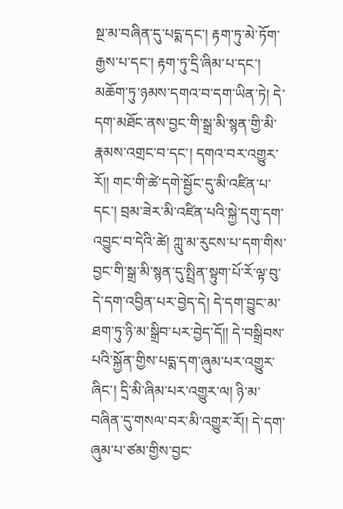སྔ་མ་བཞིན་དུ་པདྨ་དང་། རྟག་ཏུ་མེ་ཏོག་རྒྱས་པ་དང་། རྟག་ཏུ་དྲི་ཞིམ་པ་དང་། མཆོག་ཏུ་ཉམས་དགའ་བ་དག་ཡིན་ཏེ། དེ་དག་མཐོང་ནས་བྱང་གི་སྒྲ་མི་སྙན་གྱི་མི་རྣམས་འགྲང་བ་དང་། དགའ་བར་འགྱུར་རོ།། གང་གི་ཚེ་དགེ་སྦྱོང་དུ་མི་འཛིན་པ་དང་། བྲམ་ཟེར་མི་འཛིན་པའི་སྐྱེ་དགུ་དག་འབྱུང་བ་དེའི་ཚེ། ཀླུ་མ་རུངས་པ་དག་གིས་བྱང་གི་སྒྲ་མི་སྙན་དུ་སྤྲིན་སྟུག་པོ་རོ་ལྟ་བུ་དེ་དག་འབྱིན་པར་བྱེད་དེ། དེ་དག་བྱུང་མ་ཐག་ཏུ་ཉི་མ་སྒྲིབ་པར་བྱེད་དོ།། དེ་བསྒྲིབས་པའི་སྐྱོན་གྱིས་པདྨ་དག་ཞུམ་པར་འགྱུར་ཞིང་། དྲི་མི་ཞིམ་པར་འགྱུར་ལ། ཉི་མ་བཞིན་དུ་གསལ་བར་མི་འགྱུར་རོ།། དེ་དག་ཞུམ་པ་ཙམ་གྱིས་བྱང་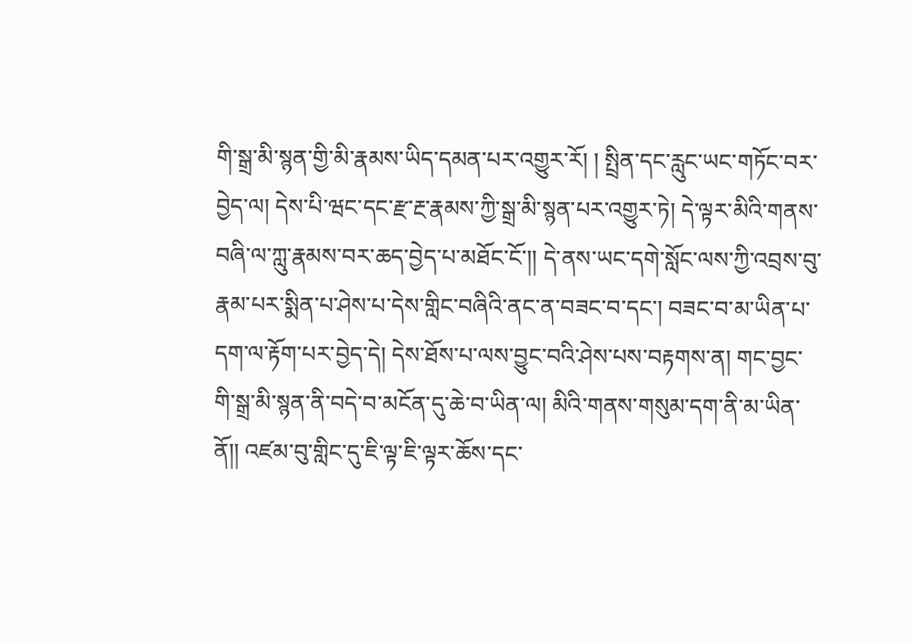གི་སྒྲ་མི་སྙན་གྱི་མི་རྣམས་ཡིད་དམན་པར་འགྱུར་རོ། ། སྤྲིན་དང་རླུང་ཡང་གཏོང་བར་བྱེད་ལ། དེས་པི་ཝང་དང་རྫ་རྔ་རྣམས་ཀྱི་སྒྲ་མི་སྙན་པར་འགྱུར་ཏེ། དེ་ལྟར་མིའི་གནས་བཞི་ལ་ཀླུ་རྣམས་བར་ཆད་བྱེད་པ་མཐོང་ངོ་།། དེ་ནས་ཡང་དགེ་སློང་ལས་ཀྱི་འབྲས་བུ་རྣམ་པར་སྨིན་པ་ཤེས་པ་དེས་གླིང་བཞིའི་ནང་ན་བཟང་བ་དང་། བཟང་བ་མ་ཡིན་པ་དག་ལ་རྟོག་པར་བྱེད་དེ། དེས་ཐོས་པ་ལས་བྱུང་བའི་ཤེས་པས་བརྟགས་ན། གང་བྱང་གི་སྒྲ་མི་སྙན་ནི་བདེ་བ་མངོན་དུ་ཆེ་བ་ཡིན་ལ། མིའི་གནས་གསུམ་དག་ནི་མ་ཡིན་ནོ།། འཛམ་བུ་གླིང་དུ་ཇི་ལྟ་ཇི་ལྟར་ཆོས་དང་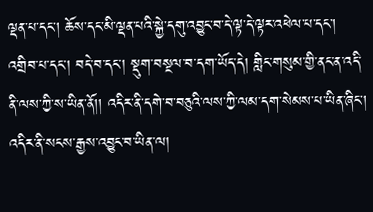ལྡན་པ་དང་། ཆོས་དང་མི་ལྡན་པའི་སྐྱེ་དགུ་འབྱུང་བ་དེ་ལྟ་དེ་ལྟར་འཕེལ་པ་དང་། འགྲིབ་པ་དང་། བདེ་བ་དང་། སྡུག་བསྔལ་བ་དག་ཡོད་དེ། གླིང་གསུམ་གྱི་ནང་ན་འདི་ནི་ལས་ཀྱི་ས་ཡིན་ནོ།། འདིར་ནི་དགེ་བ་བཅུའི་ལས་ཀྱི་ལམ་དག་སེམས་པ་ཡིན་ཞིང་། འདིར་ནི་སངས་རྒྱས་འབྱུང་བ་ཡིན་ལ།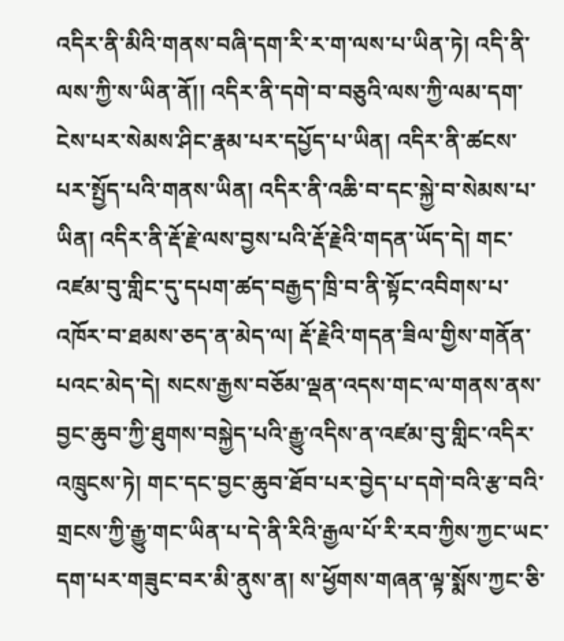འདིར་ནི་མིའི་གནས་བཞི་དག་རི་ར་ག་ལས་པ་ཡིན་ཏེ། འདི་ནི་ལས་ཀྱི་ས་ཡིན་ནོ།། འདིར་ནི་དགེ་བ་བཅུའི་ལས་ཀྱི་ལམ་དག་ངེས་པར་སེམས་ཤིང་རྣམ་པར་དཔྱོད་པ་ཡིན། འདིར་ནི་ཚངས་པར་སྤྱོད་པའི་གནས་ཡིན། འདིར་ནི་འཆི་བ་དང་སྐྱེ་བ་སེམས་པ་ཡིན། འདིར་ནི་རྡོ་རྗེ་ལས་བྱས་པའི་རྡོ་རྗེའི་གདན་ཡོད་དེ། གང་འཛམ་བུ་གླིང་དུ་དཔག་ཚད་བརྒྱད་ཁྲི་བ་ནི་སྟོང་འབིགས་པ་འཁོར་བ་ཐམས་ཅད་ན་མེད་ལ། རྡོ་རྗེའི་གདན་ཟིལ་གྱིས་གནོན་པའང་མེད་དེ། སངས་རྒྱས་བཅོམ་ལྡན་འདས་གང་ལ་གནས་ནས་བྱང་ཆུབ་ཀྱི་ཐུགས་བསྐྱེད་པའི་རྒྱུ་འདིས་ན་འཛམ་བུ་གླིང་འདིར་འཁྲུངས་ཏེ། གང་དང་བྱང་ཆུབ་ཐོབ་པར་བྱེད་པ་དགེ་བའི་རྩ་བའི་གྲངས་ཀྱི་རྒྱུ་གང་ཡིན་པ་དེ་ནི་རིའི་རྒྱལ་པོ་རི་རབ་ཀྱིས་ཀྱང་ཡང་དག་པར་གཟུང་བར་མི་ནུས་ན། ས་ཕྱོགས་གཞན་ལྟ་སྨོས་ཀྱང་ཅི་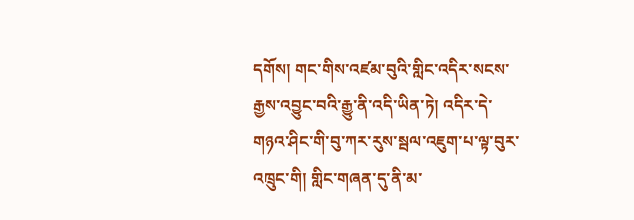དགོས། གང་གིས་འཛམ་བུའི་གླིང་འདིར་སངས་རྒྱས་འབྱུང་བའི་རྒྱུ་ནི་འདི་ཡིན་ཏེ། འདིར་དེ་གཉའ་ཤིང་གི་བུ་ཀར་རུས་སྦལ་འཇུག་པ་ལྟ་བུར་འཁྲུང་གི། གླིང་གཞན་དུ་ནི་མ་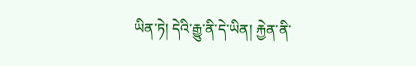ཡིན་ཏེ། དེའི་རྒྱུ་ནི་དེ་ཡིན། རྐྱེན་ནི་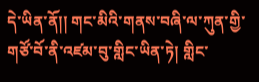དེ་ཡིན་ནོ།། གང་མིའི་གནས་བཞི་ལ་ཀུན་གྱི་གཙོ་བོ་ནི་འཛམ་བུ་གླིང་ཡིན་ཏེ། གླིང་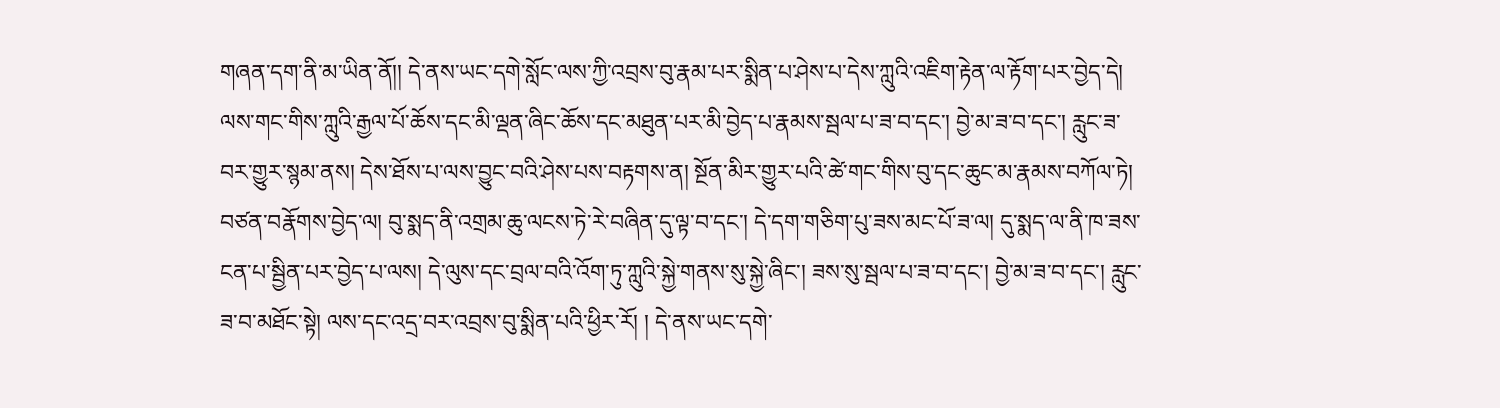གཞན་དག་ནི་མ་ཡིན་ནོ།། དེ་ནས་ཡང་དགེ་སློང་ལས་ཀྱི་འབྲས་བུ་རྣམ་པར་སྨིན་པ་ཤེས་པ་དེས་ཀླུའི་འཇིག་རྟེན་ལ་རྟོག་པར་བྱེད་དེ། ལས་གང་གིས་ཀླུའི་རྒྱལ་པོ་ཆོས་དང་མི་ལྡན་ཞིང་ཆོས་དང་མཐུན་པར་མི་བྱེད་པ་རྣམས་སྦལ་པ་ཟ་བ་དང་། བྱེ་མ་ཟ་བ་དང་། རླུང་ཟ་བར་གྱུར་སྙམ་ནས། དེས་ཐོས་པ་ལས་བྱུང་བའི་ཤེས་པས་བརྟགས་ན། སྔོན་མིར་གྱུར་པའི་ཚེ་གང་གིས་བུ་དང་ཆུང་མ་རྣམས་བཀོལ་ཏེ། བཙན་བརྣོགས་བྱེད་ལ། བུ་སྨད་ནི་འགྲམ་ཆུ་ལངས་ཏེ་རེ་བཞིན་དུ་ལྟ་བ་དང་། དེ་དག་གཅིག་པུ་ཟས་མང་པོ་ཟ་ལ། དུ་སྨད་ལ་ནི་ཁ་ཟས་ངན་པ་སྦྱིན་པར་བྱེད་པ་ལས། དེ་ལུས་དང་བྲལ་བའི་འོག་ཏུ་ཀླུའི་སྐྱེ་གནས་སུ་སྐྱེ་ཞིང་། ཟས་སུ་སྦལ་པ་ཟ་བ་དང་། བྱེ་མ་ཟ་བ་དང་། རླུང་ཟ་བ་མཐོང་སྟེ། ལས་དང་འདྲ་བར་འབྲས་བུ་སྨིན་པའི་ཕྱིར་རོ། ། དེ་ནས་ཡང་དགེ་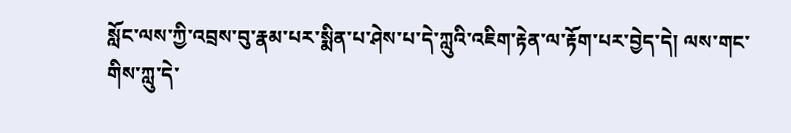སློང་ལས་ཀྱི་འབྲས་བུ་རྣམ་པར་སྨིན་པ་ཤེས་པ་དེ་ཀླུའི་འཇིག་རྟེན་ལ་རྟོག་པར་བྱེད་དེ། ལས་གང་གིས་ཀླུ་དེ་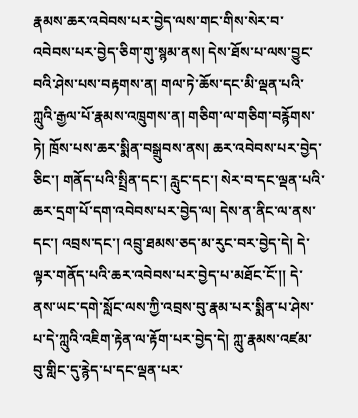རྣམས་ཆར་འབེབས་པར་བྱེད་ལས་གང་གིས་སེར་བ་འབེབས་པར་བྱེད་ཅིག་གུ་སྙམ་ནས། དེས་ཐོས་པ་ལས་བྱུང་བའི་ཤེས་པས་བརྟགས་ན། གལ་ཏེ་ཆོས་དང་མི་ལྡན་པའི་ཀླུའི་རྒྱལ་པོ་རྣམས་འཁྲུགས་ན། གཅིག་ལ་གཅིག་བརྙོགས་ཏེ། ཁྲོས་པས་ཆར་སྨིན་བསྒྲུབས་ནས། ཆར་འབེབས་པར་བྱེད་ཅིང་། གནོད་པའི་སྤྲིན་དང་། རླུང་དང་། སེར་བ་དང་ལྡན་པའི་ཆར་དྲག་པོ་དག་འབེབས་པར་བྱེད་ལ། དེས་ན་ནིང་ལ་ནས་དང་། འབྲས་དང་། འབྲུ་ཐམས་ཅད་མ་རུང་བར་བྱེད་དེ། དེ་ལྟར་གནོད་པའི་ཆར་འབེབས་པར་བྱེད་པ་མཐོང་ངོ་།། དེ་ནས་ཡང་དགེ་སློང་ལས་ཀྱི་འབྲས་བུ་རྣམ་པར་སྨིན་པ་ཤེས་པ་དེ་ཀླུའི་འཇིག་རྟེན་ལ་རྟོག་པར་བྱེད་དེ། ཀླུ་རྣམས་འཛམ་བུ་གླིང་དུ་རྙེད་པ་དང་ལྡན་པར་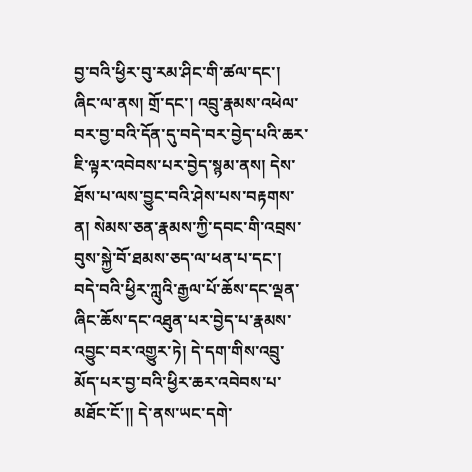བྱ་བའི་ཕྱིར་བུ་རམ་ཤིང་གི་ཚལ་དང་། ཞིང་ལ་ནས། གྲོ་དང་། འབྲུ་རྣམས་འཕེལ་བར་བྱ་བའི་དོན་དུ་བདེ་བར་བྱེད་པའི་ཆར་ཇི་ལྟར་འབེབས་པར་བྱེད་སྙམ་ནས། དེས་ཐོས་པ་ལས་བྱུང་བའི་ཤེས་པས་བརྟགས་ན། སེམས་ཅན་རྣམས་ཀྱི་དབང་གི་འབྲས་བུས་སྐྱེ་བོ་ཐམས་ཅད་ལ་ཕན་པ་དང་། བདེ་བའི་ཕྱིར་ཀླུའི་རྒྱལ་པོ་ཆོས་དང་ལྡན་ཞིང་ཆོས་དང་འཐུན་པར་བྱེད་པ་རྣམས་འབྱུང་བར་འགྱུར་ཏེ། དེ་དག་གིས་འབྲུ་མོད་པར་བྱ་བའི་ཕྱིར་ཆར་འབེབས་པ་མཐོང་ངོ་།། དེ་ནས་ཡང་དགེ་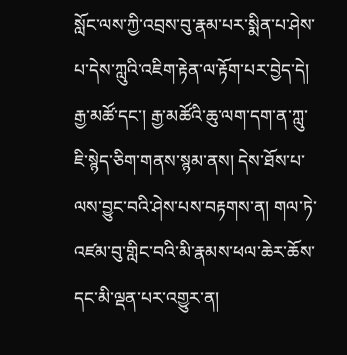སློང་ལས་ཀྱི་འབྲས་བུ་རྣམ་པར་སྨིན་པ་ཤེས་པ་དེས་ཀླུའི་འཇིག་རྟེན་ལ་རྟོག་པར་བྱེད་དེ། རྒྱ་མཚོ་དང་། རྒྱ་མཚོའི་ཆུ་ལག་དག་ན་ཀླུ་ཇི་སྙེད་ཅིག་གནས་སྙམ་ནས། དེས་ཐོས་པ་ལས་བྱུང་བའི་ཤེས་པས་བརྟགས་ན། གལ་ཏེ་འཛམ་བུ་གླིང་བའི་མི་རྣམས་ཕལ་ཆེར་ཆོས་དང་མི་ལྡན་པར་འགྱུར་ན།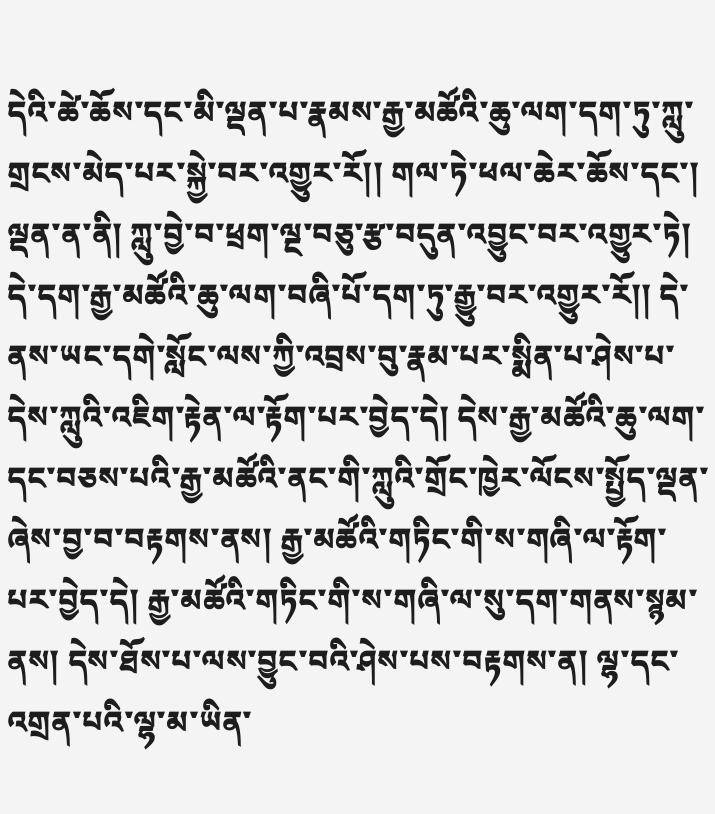དེའི་ཚེ་ཆོས་དང་མི་ལྡན་པ་རྣམས་རྒྱ་མཚོའི་ཆུ་ལག་དག་ཏུ་ཀླུ་གྲངས་མེད་པར་སྐྱེ་བར་འགྱུར་རོ།། གལ་ཏེ་ཕལ་ཆེར་ཆོས་དང་། ལྡན་ན་ནི། ཀླུ་བྱེ་བ་ཕྲག་ལྔ་བཅུ་རྩ་བདུན་འབྱུང་བར་འགྱུར་ཏེ། དེ་དག་རྒྱ་མཚོའི་ཆུ་ལག་བཞི་པོ་དག་ཏུ་རྒྱུ་བར་འགྱུར་རོ།། དེ་ནས་ཡང་དགེ་སློང་ལས་ཀྱི་འབྲས་བུ་རྣམ་པར་སྨིན་པ་ཤེས་པ་དེས་ཀླུའི་འཇིག་རྟེན་ལ་རྟོག་པར་བྱེད་དེ། དེས་རྒྱ་མཚོའི་ཆུ་ལག་དང་བཅས་པའི་རྒྱ་མཚོའི་ནང་གི་ཀླུའི་གྲོང་ཁྱེར་ལོངས་སྤྱོད་ལྡན་ཞེས་བྱ་བ་བརྟགས་ནས། རྒྱ་མཚོའི་གཏིང་གི་ས་གཞི་ལ་རྟོག་པར་བྱེད་དེ། རྒྱ་མཚོའི་གཏིང་གི་ས་གཞི་ལ་སུ་དག་གནས་སྙམ་ནས། དེས་ཐོས་པ་ལས་བྱུང་བའི་ཤེས་པས་བརྟགས་ན། ལྷ་དང་འགྲན་པའི་ལྷ་མ་ཡིན་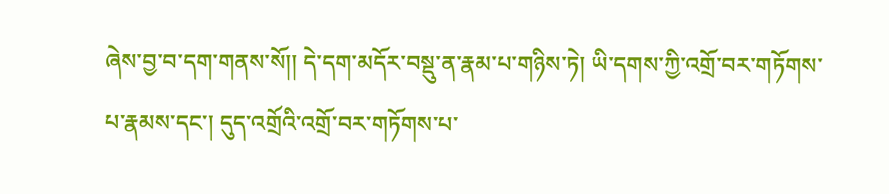ཞེས་བྱ་བ་དག་གནས་སོ།། དེ་དག་མདོར་བསྡུ་ན་རྣམ་པ་གཉིས་ཏེ། ཡི་དགས་ཀྱི་འགྲོ་བར་གཏོགས་པ་རྣམས་དང་། དུད་འགྲོའི་འགྲོ་བར་གཏོགས་པ་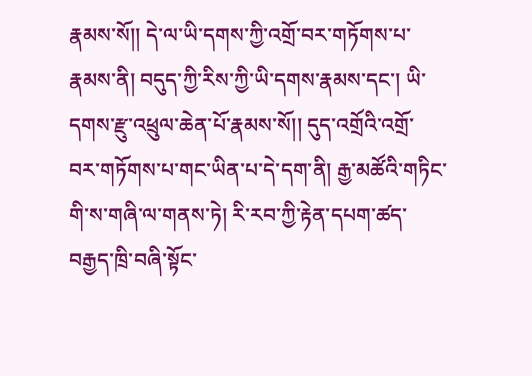རྣམས་སོ།། དེ་ལ་ཡི་དགས་ཀྱི་འགྲོ་བར་གཏོགས་པ་རྣམས་ནི། བདུད་ཀྱི་རིས་ཀྱི་ཡི་དགས་རྣམས་དང་། ཡི་དགས་རྫུ་འཕྲུལ་ཆེན་པོ་རྣམས་སོ།། དུད་འགྲོའི་འགྲོ་བར་གཏོགས་པ་གང་ཡིན་པ་དེ་དག་ནི། རྒྱ་མཚོའི་གཏིང་གི་ས་གཞི་ལ་གནས་ཏེ། རི་རབ་ཀྱི་རྟེན་དཔག་ཚད་བརྒྱད་ཁྲི་བཞི་སྟོང་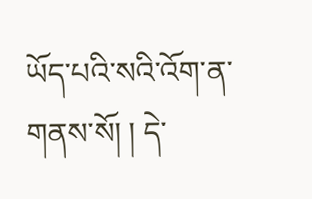ཡོད་པའི་སའི་འོག་ན་གནས་སོ། ། དེ་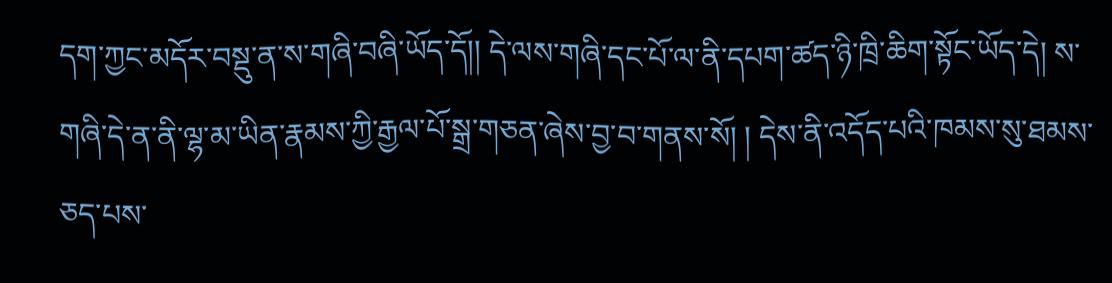དག་ཀྱང་མདོར་བསྡུ་ན་ས་གཞི་བཞི་ཡོད་དོ།། དེ་ལས་གཞི་དང་པོ་ལ་ནི་དཔག་ཚད་ཉི་ཁྲི་ཆིག་སྟོང་ཡོད་དེ། ས་གཞི་དེ་ན་ནི་ལྷ་མ་ཡིན་རྣམས་ཀྱི་རྒྱལ་པོ་སྒྲ་གཅན་ཞེས་བྱ་བ་གནས་སོ། ། དེས་ནི་འདོད་པའི་ཁམས་སུ་ཐམས་ཅད་པས་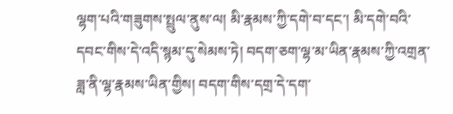ལྷག་པའི་གཟུགས་སྤྲུལ་ནུས་ལ། མི་རྣམས་ཀྱི་དགེ་བ་དང་། མི་དགེ་བའི་དབང་གིས་དེ་འདི་སྙམ་དུ་སེམས་ཏེ། བདག་ཅག་ལྷ་མ་ཡིན་རྣམས་ཀྱི་འགྲན་ཟླ་ནི་ལྷ་རྣམས་ཡིན་གྱིས། བདག་གིས་དགྲ་དེ་དག་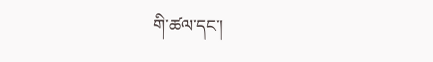གི་ཚལ་དང་།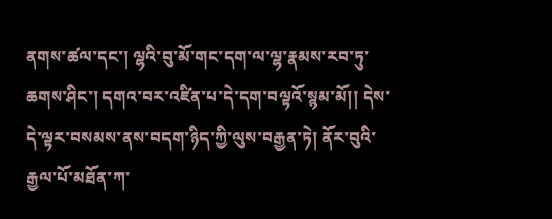ནགས་ཚལ་དང་། ལྷའི་བུ་མོ་གང་དག་ལ་ལྷ་རྣམས་རབ་ཏུ་ཆགས་ཤིང་། དགའ་བར་འཛིན་པ་དེ་དག་བལྟའོ་སྙམ་མོ།། དེས་དེ་ལྟར་བསམས་ནས་བདག་ཉིད་ཀྱི་ལུས་བརྒྱན་ཏེ། ནོར་བུའི་རྒྱལ་པོ་མཐོན་ཀ་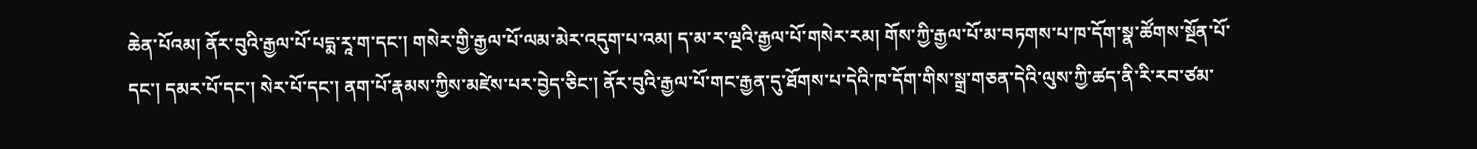ཆེན་པོའམ། ནོར་བུའི་རྒྱལ་པོ་པདྨ་རཱ་ག་དང་། གསེར་གྱི་རྒྱལ་པོ་ལམ་མེར་འདུག་པ་འམ། ད་མ་ར་ལྔའི་རྒྱལ་པོ་གསེར་རམ། གོས་ཀྱི་རྒྱལ་པོ་མ་བཏགས་པ་ཁ་དོག་སྣ་ཚོགས་སྔོན་པོ་དང་། དམར་པོ་དང་། སེར་པོ་དང་། ནག་པོ་རྣམས་ཀྱིས་མཛེས་པར་བྱེད་ཅིང་། ནོར་བུའི་རྒྱལ་པོ་གང་རྒྱན་དུ་ཐོགས་པ་དེའི་ཁ་དོག་གིས་སྒྲ་གཅན་དེའི་ལུས་ཀྱི་ཚད་ནི་རི་རབ་ཙམ་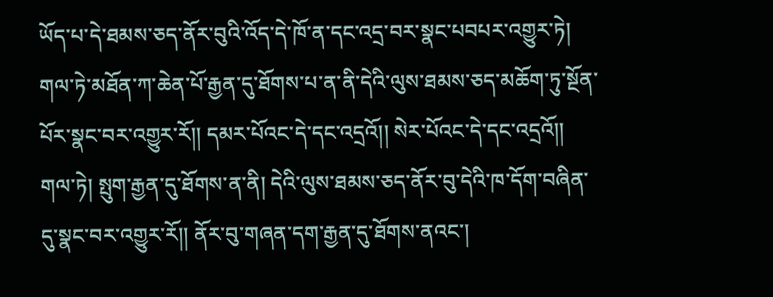ཡོད་པ་དེ་ཐམས་ཅད་ནོར་བུའི་འོད་དེ་ཁོ་ན་དང་འདྲ་བར་སྣང་པབཔར་འགྱུར་ཏེ། གལ་ཏེ་མཐོན་ཀ་ཆེན་པོ་རྒྱན་དུ་ཐོགས་པ་ན་ནི་དེའི་ལུས་ཐམས་ཅད་མཆོག་ཏུ་སྔོན་པོར་སྣང་བར་འགྱུར་རོ།། དམར་པོའང་དེ་དང་འདྲའོ།། སེར་པོའང་དེ་དང་འདྲའོ།། གལ་ཏེ། སྤུག་རྒྱན་དུ་ཐོགས་ན་ནི། དེའི་ལུས་ཐམས་ཅད་ནོར་བུ་དེའི་ཁ་དོག་བཞིན་དུ་སྣང་བར་འགྱུར་རོ།། ནོར་བུ་གཞན་དག་རྒྱན་དུ་ཐོགས་ནའང་།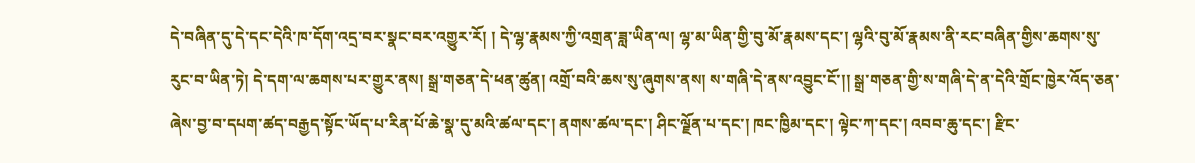དེ་བཞིན་དུ་དེ་དང་དེའི་ཁ་དོག་འདྲ་བར་སྣང་བར་འགྱུར་རོ། ། དེ་ལྷ་རྣམས་ཀྱི་འགྲན་ཟླ་ཡིན་ལ། ལྷ་མ་ཡིན་གྱི་བུ་མོ་རྣམས་དང་། ལྷའི་བུ་མོ་རྣམས་ནི་རང་བཞིན་གྱིས་ཆགས་སུ་རུང་བ་ཡིན་ཏེ། དེ་དག་ལ་ཆགས་པར་གྱུར་ནས། སྒྲ་གཅན་དེ་ཕན་ཚུན། འགྲོ་བའི་ཆས་སུ་ཞུགས་ནས། ས་གཞི་དེ་ནས་འབྱུང་ངོ་།། སྒྲ་གཅན་གྱི་ས་གཞི་དེ་ན་དེའི་གྲོང་ཁྱེར་འོད་ཅན་ཞེས་བྱ་བ་དཔག་ཚད་བརྒྱད་སྟོང་ཡོད་པ་རིན་པོ་ཆེ་སྣ་དུ་མའི་ཚལ་དང་། ནགས་ཚལ་དང་། ཤིང་ལྗོན་པ་དང་། ཁང་ཁྱིམ་དང་། ལྟེང་ཀ་དང་། འབབ་ཆུ་དང་། རྫིང་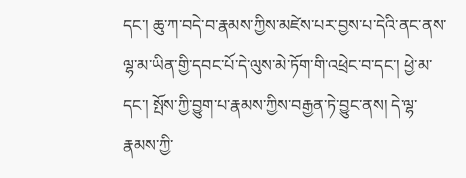དང་། ཆུ་ཀ་བདེ་བ་རྣམས་ཀྱིས་མཛེས་པར་བྱས་པ་དེའི་ནང་ནས་ལྷ་མ་ཡིན་གྱི་དབང་པོ་དེ་ལུས་མེ་ཏོག་གི་འཕྲེང་བ་དང་། ཕྱེ་མ་དང་། སྤོས་ཀྱི་བྱུག་པ་རྣམས་ཀྱིས་བརྒྱན་ཏེ་བྱུང་ནས། དེ་ལྷ་རྣམས་ཀྱི་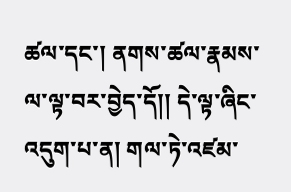ཚལ་དང་། ནགས་ཚལ་རྣམས་ལ་ལྟ་བར་བྱེད་དོ།། དེ་ལྟ་ཞིང་འདུག་པ་ན། གལ་ཏེ་འཛམ་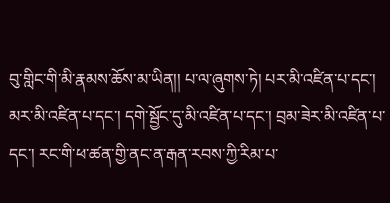བུ་གླིང་གི་མི་རྣམས་ཆོས་མ་ཡིན།། པ་ལ་ཞུགས་ཏེ། པར་མི་འཛིན་པ་དང་། མར་མི་འཛིན་པ་དང་། དགེ་སྦྱོང་དུ་མི་འཛིན་པ་དང་། བྲམ་ཟེར་མི་འཛིན་པ་དང་། རང་གི་ཕ་ཚན་གྱི་ནང་ན་རྒན་རབས་ཀྱི་རིམ་པ་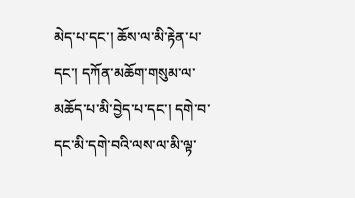མེད་པ་དང་། ཆོས་ལ་མི་རྟེན་པ་དང་། དཀོན་མཆོག་གསུམ་ལ་མཆོད་པ་མི་བྱེད་པ་དང་། དགེ་བ་དང་མི་དགེ་བའི་ལས་ལ་མི་ལྟ་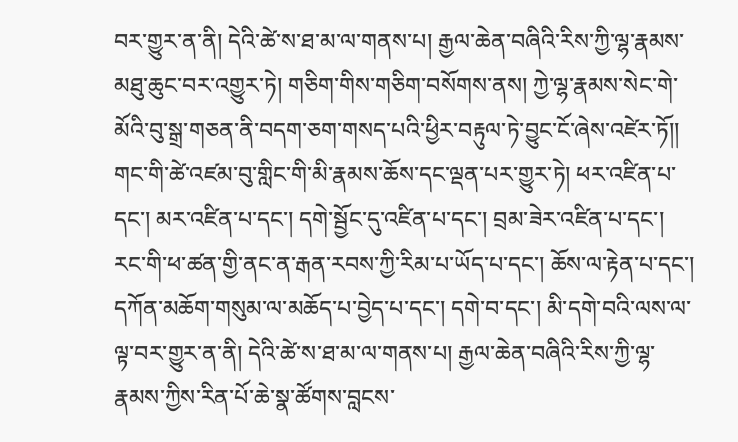བར་གྱུར་ན་ནི། དེའི་ཚེ་ས་ཐ་མ་ལ་གནས་པ། རྒྱལ་ཆེན་བཞིའི་རིས་ཀྱི་ལྷ་རྣམས་མཐུ་ཆུང་བར་འགྱུར་ཏེ། གཅིག་གིས་གཅིག་བསོགས་ནས། ཀྱེ་ལྷ་རྣམས་སེང་གེ་མོའི་བུ་སྒྲ་གཅན་ནི་བདག་ཅག་གསད་པའི་ཕྱིར་བརྟུལ་ཏེ་བྱུང་ངོ་ཞེས་འཛེར་ཏོ།། གང་གི་ཚེ་འཛམ་བུ་གླིང་གི་མི་རྣམས་ཆོས་དང་ལྡན་པར་གྱུར་ཏེ། ཕར་འཛིན་པ་དང་། མར་འཛིན་པ་དང་། དགེ་སྦྱོང་དུ་འཛིན་པ་དང་། བྲམ་ཟེར་འཛིན་པ་དང་། རང་གི་ཕ་ཚན་གྱི་ནང་ན་རྒན་རབས་ཀྱི་རིམ་པ་ཡོད་པ་དང་། ཆོས་ལ་རྟེན་པ་དང་། དཀོན་མཆོག་གསུམ་ལ་མཆོད་པ་བྱེད་པ་དང་། དགེ་བ་དང་། མི་དགེ་བའི་ལས་ལ་ལྟ་བར་གྱུར་ན་ནི། དེའི་ཚེ་ས་ཐ་མ་ལ་གནས་པ། རྒྱལ་ཆེན་བཞིའི་རིས་ཀྱི་ལྷ་རྣམས་ཀྱིས་རིན་པོ་ཆེ་སྣ་ཚོགས་བླངས་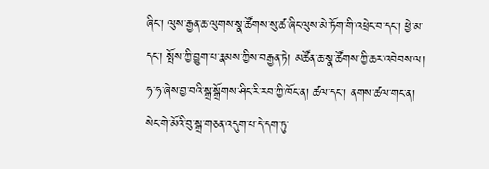ཞིང་། ལུས་རྒྱན་ཆ་ལུགས་སྣ་ཚོགས་སུ་ཚ་ཞིང་ལུས་མེ་ཏོག་གི་འཕྲེང་བ་དང་། ཕྱེ་མ་དང་། སྤོས་ཀྱི་བྱུག་པ་རྣམས་ཀྱིས་བརྒྱན་ཏེ། མཚོན་ཆ་སྣ་ཚོགས་ཀྱི་ཆར་འབེབས་ལ། ཧ་ཧ་ཞེས་བྱ་བའི་སྒྲ་སྒྲོགས་ཤིང་རི་རབ་ཀྱི་ཁོང་ན། ཚལ་དང་། ནགས་ཚལ་གང་ན། སེང་གེ་མོའི་བུ་སྒྲ་གཅན་འདུག་པ་དེ་དག་ཏུ་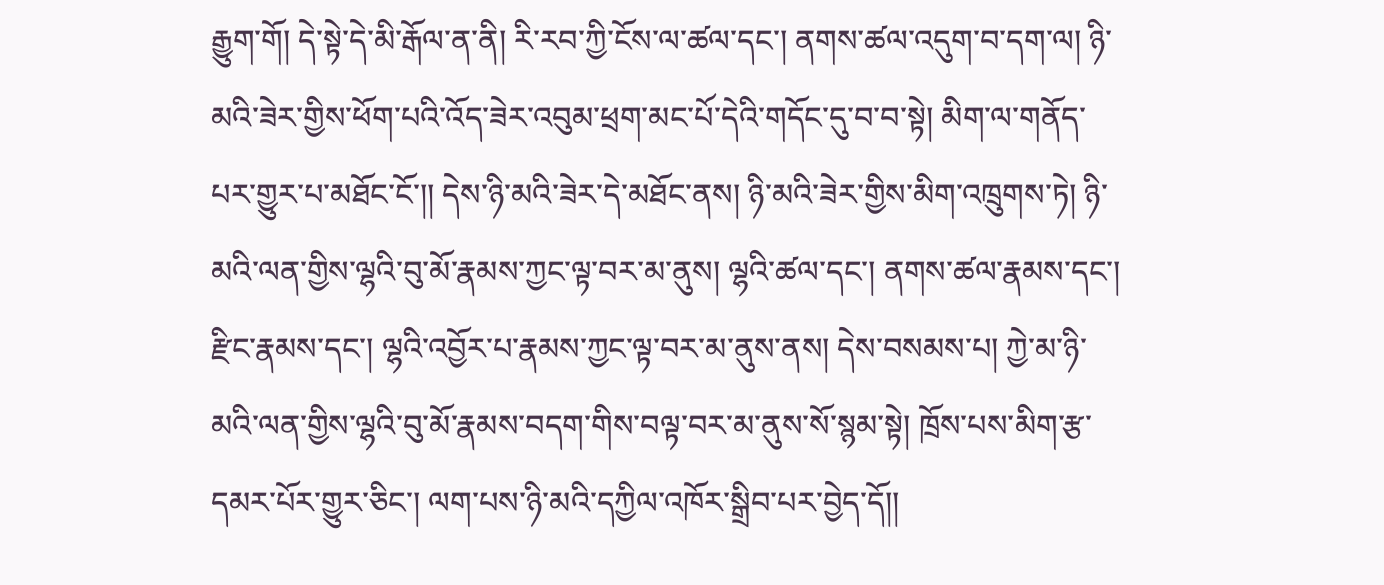རྒྱུག་གོ། དེ་སྟེ་དེ་མི་རྒོལ་ན་ནི། རི་རབ་ཀྱི་ངོས་ལ་ཚལ་དང་། ནགས་ཚལ་འདུག་བ་དག་ལ། ཉི་མའི་ཟེར་གྱིས་ཕོག་པའི་འོད་ཟེར་འབུམ་ཕྲག་མང་པོ་དེའི་གདོང་དུ་བ་བ་སྟེ། མིག་ལ་གནོད་པར་གྱུར་པ་མཐོང་ངོ་།། དེས་ཉི་མའི་ཟེར་དེ་མཐོང་ནས། ཉི་མའི་ཟེར་གྱིས་མིག་འཁྲུགས་ཏེ། ཉི་མའི་ལན་གྱིས་ལྷའི་བུ་མོ་རྣམས་ཀྱང་ལྟ་བར་མ་ནུས། ལྷའི་ཚལ་དང་། ནགས་ཚལ་རྣམས་དང་། རྫིང་རྣམས་དང་། ལྷའི་འབྱོར་པ་རྣམས་ཀྱང་ལྟ་བར་མ་ནུས་ནས། དེས་བསམས་པ། ཀྱེ་མ་ཉི་མའི་ལན་གྱིས་ལྷའི་བུ་མོ་རྣམས་བདག་གིས་བལྟ་བར་མ་ནུས་སོ་སྙམ་སྟེ། ཁྲོས་པས་མིག་རྩ་དམར་པོར་གྱུར་ཅིང་། ལག་པས་ཉི་མའི་དཀྱིལ་འཁོར་སྒྲིབ་པར་བྱེད་དོ།།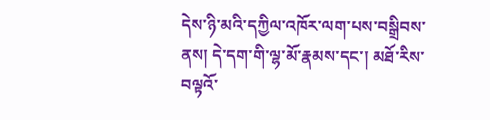དེས་ཉི་མའི་དཀྱིལ་འཁོར་ལག་པས་བསྒྲིབས་ནས། དེ་དག་གི་ལྷ་མོ་རྣམས་དང་། མཐོ་རིས་བལྟའོ་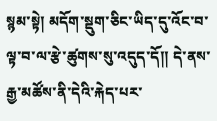སྙམ་སྟེ། མདོག་སྡུག་ཅིང་ཡིད་དུ་འོང་བ་ལྟ་བ་ལ་རྩེ་ཚུགས་སུ་འདུད་དོ།། དེ་ནས་རྒྱ་མཚོས་ནི་དེའི་རྐེད་པར་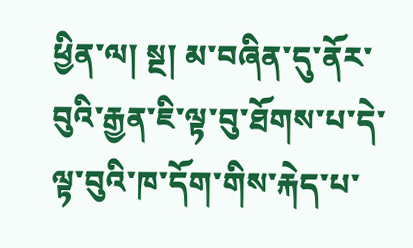ཕྱིན་ལ། སྔ། མ་བཞིན་དུ་ནོར་བུའི་རྒྱན་ཇི་ལྟ་བུ་ཐོགས་པ་དེ་ལྟ་བུའི་ཁ་དོག་གིས་རྐེད་པ་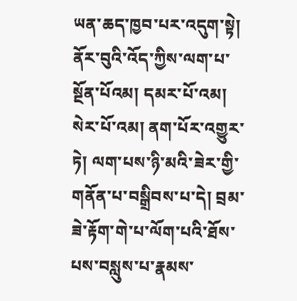ཡན་ཆད་ཁྱབ་པར་འདུག་སྟེ། ནོར་བུའི་འོད་ཀྱིས་ལག་པ་སྔོན་པོའམ། དམར་པོ་འམ། སེར་པོ་འམ། ནག་པོར་འགྱུར་ཏེ། ལག་པས་ཉི་མའི་ཟེར་གྱི་གནོན་པ་བསྒྲིབས་པ་དེ། བྲམ་ཟེ་རྟོག་གེ་པ་ལོག་པའི་ཐོས་པས་བསླུས་པ་རྣམས་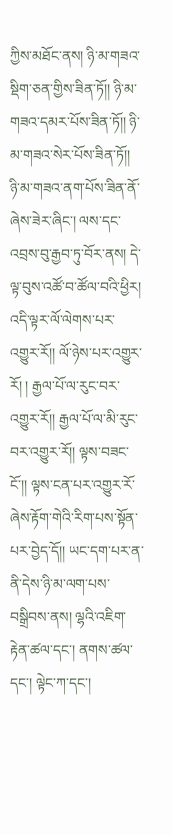ཀྱིས་མཐོང་ནས། ཉི་མ་གཟའ་སྡིག་ཅན་གྱིས་ཟིན་ཏོ།། ཉི་མ་གཟའ་དམར་པོས་ཟིན་ཏོ།། ཉི་མ་གཟའ་སེར་པོས་ཟིན་ཏོ།། ཉི་མ་གཟའ་ནག་པོས་ཟིན་ནོ་ཞེས་ཟེར་ཞིང་། ལས་དང་འབྲས་བུ་རྒྱབ་ཏུ་བོར་ནས། དེ་ལྟ་བུས་འཚོ་བ་ཚོལ་བའི་ཕྱིར། འདི་ལྟར་ལོ་ལེགས་པར་འགྱུར་རོ།། ལོ་ཉེས་པར་འགྱུར་རོ། ། རྒྱལ་པོ་ལ་རུང་བར་འགྱུར་རོ།། རྒྱལ་པོ་ལ་མི་རུང་བར་འགྱུར་རོ།། ལྟས་བཟང་ངོ་།། ལྟས་ངན་པར་འགྱུར་རོ་ཞེས་རྟོག་གེའི་རིག་པས་སྟོན་པར་བྱེད་དོ།། ཡང་དག་པར་ན་ནི་དེས་ཉི་མ་ལག་པས་བསྒྲིབས་ནས། ལྷའི་འཇིག་རྟེན་ཚལ་དང་། ནགས་ཚལ་དང་། ལྟེང་ཀ་དང་།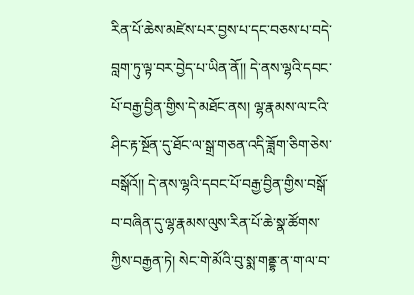རིན་པོ་ཆེས་མཛེས་པར་བྱས་པ་དང་བཅས་པ་བདེ་བླག་ཏུ་ལྟ་བར་བྱེད་པ་ཡིན་ནོ།། དེ་ནས་ལྷའི་དབང་པོ་བརྒྱ་བྱིན་གྱིས་དེ་མཐོང་ནས། ལྷ་རྣམས་ལ་ངའི་ཤིང་རྟ་སྔོན་དུ་ཐོང་ལ་སྒྲ་གཅན་འདི་ཟློག་ཅིག་ཅེས་བསྒོའོ།། དེ་ནས་ལྷའི་དབང་པོ་བརྒྱ་བྱིན་གྱིས་བསྒོ་བ་བཞིན་དུ་ལྷ་རྣམས་ལུས་རིན་པོ་ཆེ་སྣ་ཚོགས་ཀྱིས་བརྒྱན་ཏེ། སེང་གེ་མོའི་བུ་སྨ་གནྡྷ་ན་ག་ལ་བ་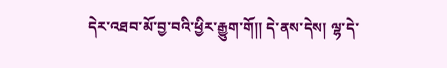དེར་འཐབ་མོ་བྱ་བའི་ཕྱིར་རྒྱུག་གོ།། དེ་ནས་དེས། ལྷ་དེ་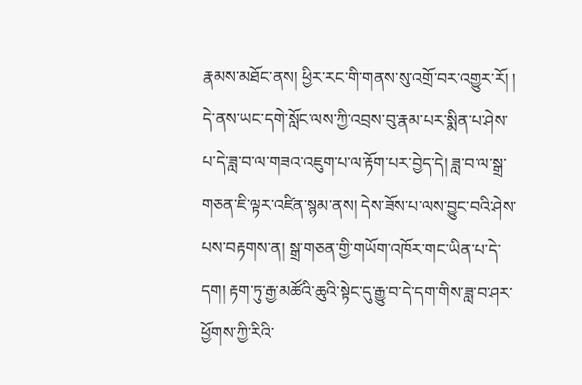རྣམས་མཐོང་ནས། ཕྱིར་རང་གི་གནས་སུ་འགྲོ་བར་འགྱུར་རོ། ། དེ་ནས་ཡང་དགེ་སློང་ལས་ཀྱི་འབྲས་བུ་རྣམ་པར་སྨིན་པ་ཤེས་པ་དེ་ཟླ་བ་ལ་གཟའ་འཇུག་པ་ལ་རྟོག་པར་བྱེད་དེ། ཟླ་བ་ལ་སྒྲ་གཅན་ཇི་ལྟར་འཛིན་སྙམ་ནས། དེས་ཟོས་པ་ལས་བྱུང་བའི་ཤེས་པས་བརྟགས་ན། སྒྲ་གཅན་གྱི་གཡོག་འཁོར་གང་ཡིན་པ་དེ་དག། རྟག་ཏུ་རྒྱ་མཚོའི་ཆུའི་སྟེང་དུ་རྒྱུ་བ་དེ་དག་གིས་ཟླ་བ་ཤར་ཕྱོགས་ཀྱི་རིའི་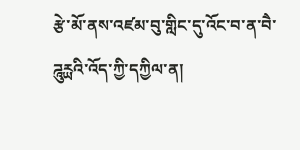རྩེ་མོ་ནས་འཛམ་བུ་གླིང་དུ་འོང་བ་ན་བཻ་ཌཱུཪྻའི་འོད་ཀྱི་དཀྱིལ་ན།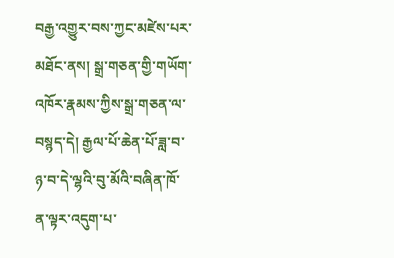བརྒྱ་འགྱུར་བས་ཀྱང་མཛེས་པར་མཐོང་ནས། སྒྲ་གཅན་གྱི་གཡོག་འཁོར་རྣམས་ཀྱིས་སྒྲ་གཅན་ལ་བསྙད་དེ། རྒྱལ་པོ་ཆེན་པོ་ཟླ་བ་ཉ་བ་དེ་ལྷའི་བུ་མོའི་བཞིན་ཁོ་ན་ལྟར་འདུག་པ་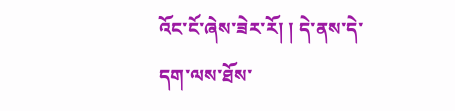འོང་ངོ་ཞེས་ཟེར་རོ། ། དེ་ནས་དེ་དག་ལས་ཐོས་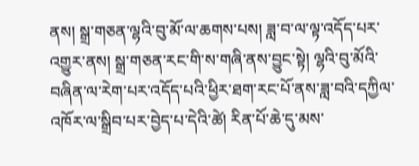ནས། སྒྲ་གཅན་ལྷའི་བུ་མོ་ལ་ཆགས་པས། ཟླ་བ་ལ་ལྟ་འདོད་པར་འགྱུར་ནས། སྒྲ་གཅན་རང་གི་ས་གཞི་ནས་བྱུང་སྟེ། ལྷའི་བུ་མོའི་བཞིན་ལ་རེག་པར་འདོད་པའི་ཕྱིར་ཐག་རང་པོ་ནས་ཟླ་བའི་དཀྱིལ་འཁོར་ལ་སྒྲིབ་པར་བྱེད་པ་དེའི་ཚེ། རིན་པོ་ཆེ་དུ་མས་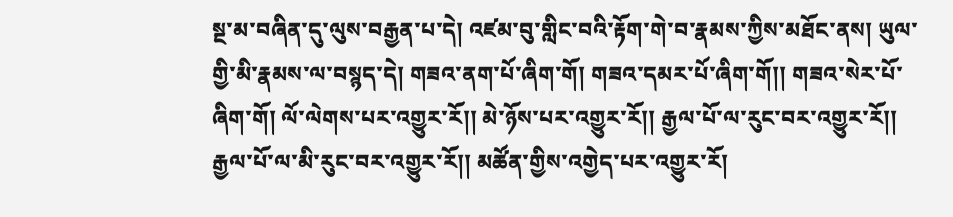སྔ་མ་བཞིན་དུ་ལུས་བརྒྱན་པ་དེ། འཛམ་བུ་གླིང་བའི་རྟོག་གེ་བ་རྣམས་ཀྱིས་མཐོང་ནས། ཡུལ་གྱི་མི་རྣམས་ལ་བསྙད་དེ། གཟའ་ནག་པོ་ཞིག་གོ། གཟའ་དམར་པོ་ཞིག་གོ།། གཟའ་སེར་པོ་ཞིག་གོ། ལོ་ལེགས་པར་འགྱུར་རོ།། མེ་ཉོས་པར་འགྱུར་རོ།། རྒྱལ་པོ་ལ་རུང་བར་འགྱུར་རོ།། རྒྱལ་པོ་ལ་མི་རུང་བར་འགྱུར་རོ།། མཚོན་གྱིས་འགྱེད་པར་འགྱུར་རོ།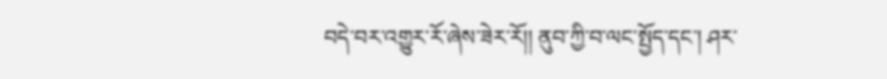བདེ་བར་འགྱུར་རོ་ཞེས་ཟེར་རོ།། ནུབ་ཀྱི་བ་ལང་སྤྱོད་དང་། ཤར་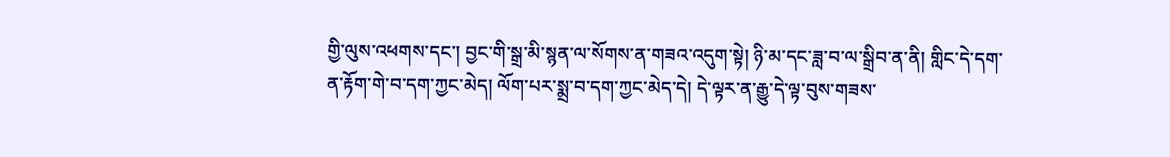གྱི་ལུས་འཕགས་དང་། བྱང་གི་སྒྲ་མི་སྙན་ལ་སོགས་ན་གཟའ་འདུག་སྟེ། ཉི་མ་དང་ཟླ་བ་ལ་སྒྲིབ་ན་ནི། གླིང་དེ་དག་ན་རྟོག་གེ་བ་དག་ཀྱང་མེད། ལོག་པར་སྨྲ་བ་དག་ཀྱང་མེད་དེ། དེ་ལྟར་ན་རྒྱུ་དེ་ལྟ་བུས་གཟས་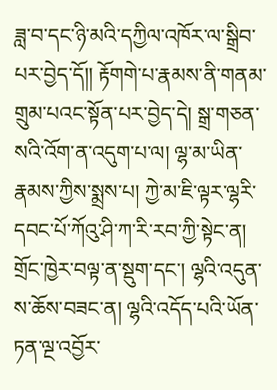ཟླ་བ་དང་ཉི་མའི་དཀྱིལ་འཁོར་ལ་སྒྲིབ་པར་བྱེད་དོ།། རྟོགགེ་པ་རྣམས་ནི་གནམ་གྲུམ་པའང་སྟོན་པར་བྱེད་དེ། སྒྲ་གཅན་སའི་འོག་ན་འདུག་པ་ལ། ལྷ་མ་ཡིན་རྣམས་ཀྱིས་སྨྲས་པ། ཀྱེ་མ་ཇི་ལྟར་ལྷརི་དབང་པོ་ཀོའུ་ཤི་ཀ་རི་རབ་ཀྱི་སྟེང་ན། གྲོང་ཁྱེར་བལྟ་ན་སྡུག་དང་། ལྷའི་འདུན་ས་ཆོས་བཟང་ན། ལྷའི་འདོད་པའི་ཡོན་ཏན་ལྔ་འབྱོར་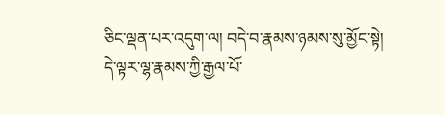ཅིང་ལྡན་པར་འདུག་ལ། བདེ་བ་རྣམས་ཉམས་སུ་མྱོང་སྟེ། དེ་ལྟར་ལྷ་རྣམས་ཀྱི་རྒྱལ་པོ་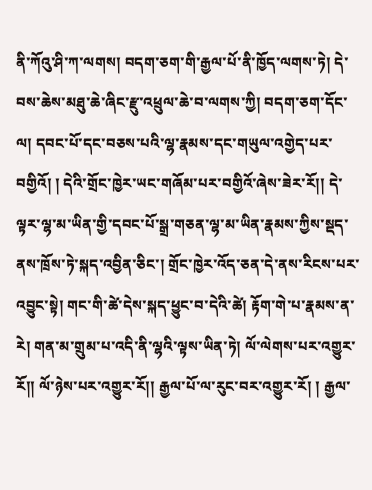ནི་ཀོའུ་ཤི་ཀ་ལགས། བདག་ཅག་གི་རྒྱལ་པོ་ནི་ཁྱོད་ལགས་ཏེ། དེ་བས་ཆེས་མཐུ་ཆེ་ཞིང་རྫུ་འཕྲུལ་ཆེ་བ་ལགས་ཀྱི། བདག་ཅག་དོང་ལ། དབང་པོ་དང་བཅས་པའི་ལྷ་རྣམས་དང་གཡུལ་འགྱེད་པར་བགྱིའོ། ། དེའི་གྲོང་ཁྱེར་ཡང་གཞོམ་པར་བགྱིའོ་ཞེས་ཟེར་རོ།། དེ་ལྟར་ལྷ་མ་ཡིན་གྱི་དབང་པོ་སྒྲ་གཅན་ལྷ་མ་ཡིན་རྣམས་ཀྱིས་སྡད་ནས་ཁྲོས་ཏེ་སྐད་འབྱིན་ཅིང་། གྲོང་ཁྱེར་འོད་ཅན་དེ་ནས་རིངས་པར་འབྱུང་སྟེ། གང་གི་ཚེ་དེས་སྐད་ཕྱུང་བ་དེའི་ཚེ། རྟོག་གེ་པ་རྣམས་ན་རེ། གན་མ་གྲུམ་པ་འདི་ནི་ལྷའི་ལྟས་ཡིན་ཏེ། ལོ་ལེགས་པར་འགྱུར་རོ།། ལོ་ཉེས་པར་འགྱུར་རོ།། རྒྱལ་པོ་ལ་རུང་བར་འགྱུར་རོ། ། རྒྱལ་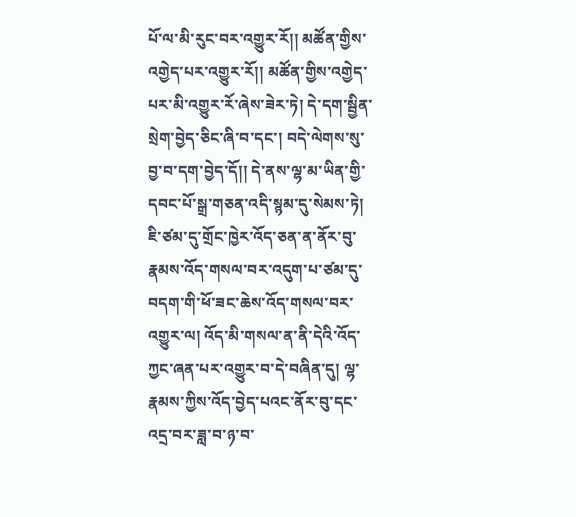པོ་ལ་མི་རུང་བར་འགྱུར་རོ།། མཚོན་གྱིས་འགྱེད་པར་འགྱུར་རོ།། མཚོན་གྱིས་འགྱེད་པར་མི་འགྱུར་རོ་ཞེས་ཟེར་ཏེ། དེ་དག་སྦྱིན་སྲེག་བྱེད་ཅིང་ཞི་བ་དང་། བདེ་ལེགས་སུ་བྱ་བ་དག་བྱེད་དོ།། དེ་ནས་ལྷ་མ་ཡིན་གྱི་དབང་པོ་སྒྲ་གཅན་འདི་སྙམ་དུ་སེམས་ཏེ། ཇི་ཙམ་དུ་གྲོང་ཁྱེར་འོད་ཅན་ན་ནོར་བུ་རྣམས་འོད་གསལ་བར་འདུག་པ་ཙམ་དུ་བདག་གི་ཕོ་ཟང་ཆེས་འོད་གསལ་བར་འགྱུར་ལ། འོད་མི་གསལ་ན་ནི་དེའི་འོད་ཀྱང་ཞན་པར་འགྱུར་བ་དེ་བཞིན་དུ། ལྷ་རྣམས་ཀྱིས་འོད་བྱེད་པའང་ནོར་བུ་དང་འདྲ་བར་ཟླ་བ་ཉ་བ་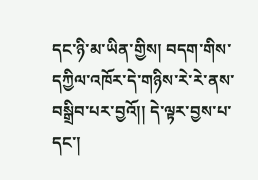དང་ཉི་མ་ཡིན་གྱིས། བདག་གིས་དཀྱིལ་འཁོར་དེ་གཉིས་རེ་རེ་ནས་བསྒྲིབ་པར་བྱའོ།། དེ་ལྟར་བྱས་པ་དང་།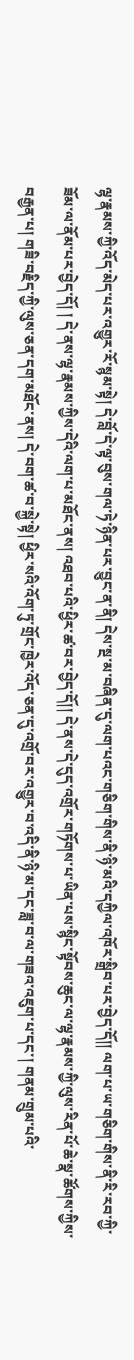ལྷ་རྣམས་ཀྱི་འོད་མེད་པར་འགྱུར་རོ་སྙམ་སྟེ། དེ་བློ་དེ་ལྟ་བུས་གལ་ཏེ་ཉིན་པར་བྱུང་ན་ནི། དེས་སྔ་མ་བཞིན་དུ་ལག་པའང་གཅིག་གིས་ནི་ཉི་མའི་དཀྱིལ་འཁོར་སྒྲིབ་པར་བྱེད་དོ།། ལག་པ་ཡ་གཅིག་གིས་ནི་རི་རབ་ཀྱི་ཟོམ་ལ་ནོམ་པར་བྱེད་དོ། ། དེ་ནས་ལྷ་རྣམས་ཀྱིས་དེའི་ལག་པ་མཐོང་ནས། འཐབ་པའི་ཕྱིར་ཚ་བར་བྱེད་དོ།། དེ་ནས་དེ་དུད་འགྲོར་གཏོགས་པ་ཡིན་པས་སྙིང་སྟོབས་ཆུང་ལ་ལྷ་རྣམས་ཀྱི་ལུས་རིན་པོ་ཆེ་སྣ་ཚོགས་ཀྱིས་བརྒྱན་པ། གཟི་བརྗིད་ཀྱི་ལུས་ཅན་དག་མཐོང་ནས། དེ་བག་ཚ་བ་སྐྱེ་སྟེ། ཕྱིར་སའི་འོག་ཏུ་གྲོང་ཁྱེར་འོད་ཅན་དུ་འགྲོ་བར་འགྱུར་བ་འདི་ནི་ཉི་མ་དང་ཟླ་བ་ལ་གཟའ་འཇུག་པ་དང་། གནམ་གྲུམ་པའི་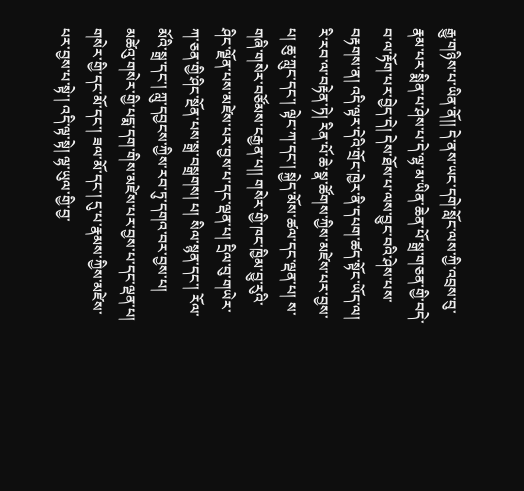རྒྱུ་གཉིས་པ་ཡིན་ནོ།། དེ་ནས་ཡང་དགེ་སློང་ལས་ཀྱི་འབྲས་བུ་རྣམ་པར་སྨིན་པ་ཤེས་པ་དེ་ལྷ་མ་ཡིན་ཆེན་པོ་སྒྲ་གཅན་གྱི་བདེ་བ་ལ་རྟོག་པར་བྱེད་དེ། དེས་ཐོས་པ་ལས་བྱུང་བའི་ཤེས་པས་བརྟགས་ན། འདི་ལྟར་དེའི་གྲོང་ཁྱེར་ནི་དཔག་ཚད་སྟོང་ཡོད་ལ། རི་རབ་ལ་བརྟེན་ཏེ། རིན་པོ་ཆེ་སྣ་ཚོགས་ཀྱིས་མཛེས་པར་བྱས་པ། ཆུ་ཀླུང་དང་། ལྟེང་ཀ་དང་། སྐྱེད་མོས་ཚལ་དང་ལྡན་པ། ས་གཞི་གསེར་བཙོམས་ངརྒྱན་པ།། གསེར་གྱི་ཁང་ཁྱིམ་བྱུ་རུའི་ཤིང་ལྗོན་པས་མཛེས་པར་བྱས་པ་དང་ལྡན་པ། དྲིལ་བུ་གཡེར་ཀ་ཅན་གྱི་ཤིང་སྔོན་པས་སྒྲ་བསྒྲགས། པ། སིལ་སྙན་དང་། རོལ་མོའི་སྒྲ་དང་། ཀླུ་དབྱངས་ཀྱིས་རབ་ཏུ་དགའ་བར་བྱས་པ། མཚེའུ་གསེར་གྱི་པདྨ་དག་གིས་མཛེས་པར་བྱས་པ་དང་ལྡན་པ། གསེར་གྱི་དང་མོ་དང་། ཟལ་མོ་དང་། དུ་པ་རྣམས་ཀྱིས་མཛེས་པར་བྱས་པ་སྟེ་། འདི་ལྟ་སྟེ། ལྷ་ཡུལ་གྱི་བྱ་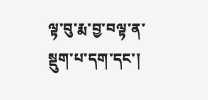ལྟ་བུ་རྨ་བྱ་བལྟ་ན་སྡུག་པ་དག་དང་།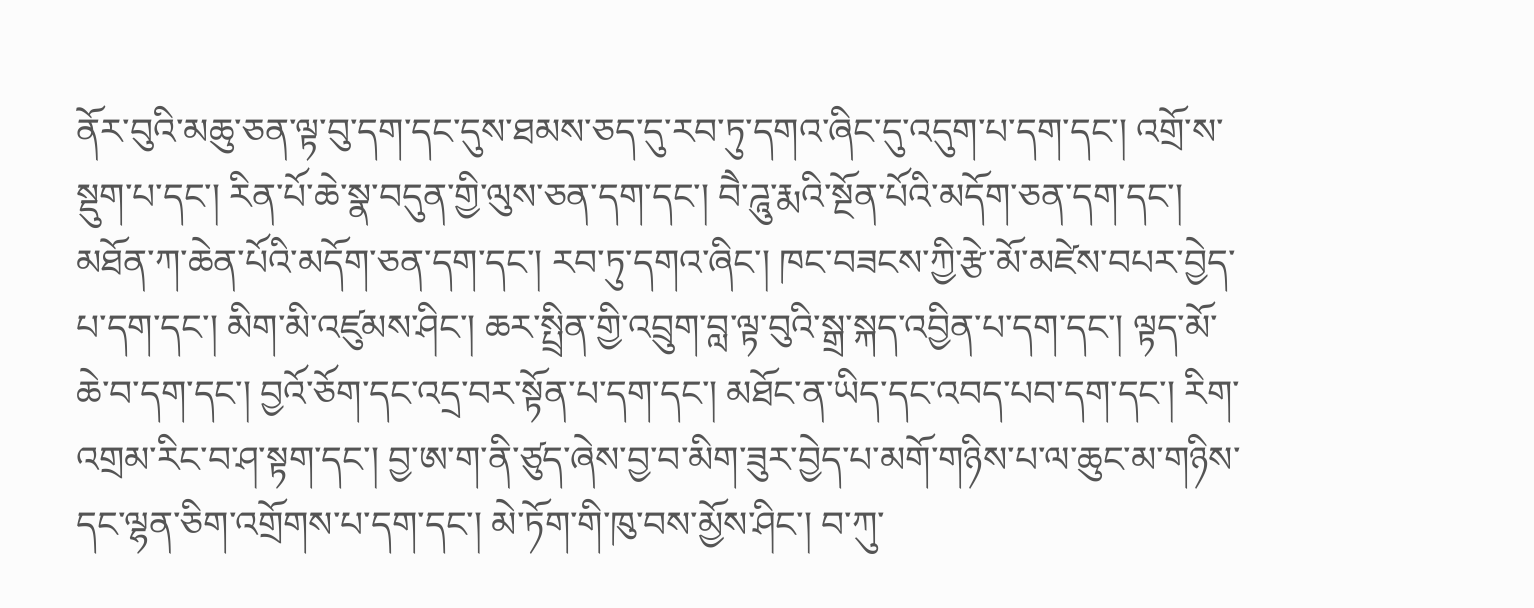ནོར་བུའི་མཆུ་ཅན་ལྟ་བུ་དག་དང་དུས་ཐམས་ཅད་དུ་རབ་ཏུ་དགའ་ཞིང་དུ་འདུག་པ་དག་དང་། འགྲོ་ས་སྡུག་པ་དང་། རིན་པོ་ཆེ་སྣ་བདུན་གྱི་ལུས་ཅན་དག་དང་། བཻ་ཌཱུ་རྨའི་སྔོན་པོའི་མདོག་ཅན་དག་དང་། མཐོན་ཀ་ཆེན་པོའི་མདོག་ཅན་དག་དང་། རབ་ཏུ་དགའ་ཞིང་། ཁང་བཟངས་ཀྱི་རྩེ་མོ་མཛེས་བཔར་བྱེད་པ་དག་དང་། མིག་མི་འཛུམས་ཤིང་། ཆར་སྤྲིན་གྱི་འབྲུག་བླ་ལྟ་བུའི་སྒྲ་སྐད་འབྱིན་པ་དག་དང་། ལྟད་མོ་ཆེ་བ་དག་དང་། བྱའོ་ཅོག་དང་འདྲ་བར་སྟོན་པ་དག་དང་། མཐོང་ན་ཡིད་དང་འབད་པབ་དག་དང་། རིག་འགྲམ་རིང་བ་ཤ་སྟག་དང་། བྱ་ཨ་ག་ནི་ཙུད་ཞེས་བྱ་བ་མིག་ཟུར་བྱེད་པ་མགོ་གཉིས་པ་ལ་ཆུང་མ་གཉིས་དང་ལྷན་ཅིག་འགྲོགས་པ་དག་དང་། མེ་ཏོག་གི་ཁུ་བས་མྱོས་ཤིང་། བ་ཀུ་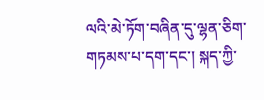ལའི་མེ་ཏོག་བཞིན་དུ་ལྷན་ཅིག་གཏམས་པ་དག་དང་། སྐད་ཀྱི་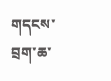གདངས་བྲག་ཆ་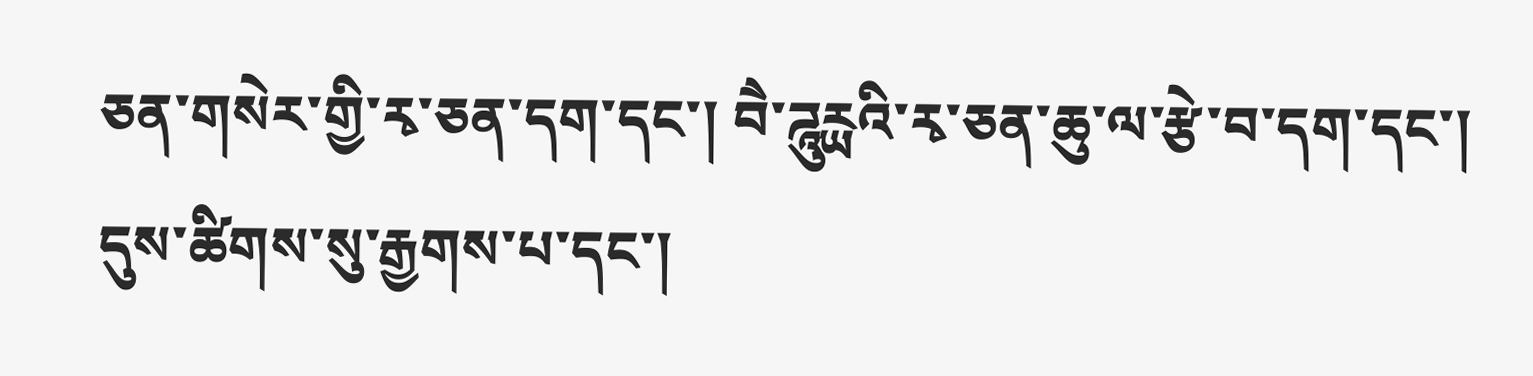ཅན་གསེར་གྱི་རྭ་ཅན་དག་དང་། བཻ་ཌཱུཪྻའི་རྭ་ཅན་ཆུ་ལ་རྩེ་བ་དག་དང་། དུས་ཚིགས་སུ་རྒྱགས་པ་དང་།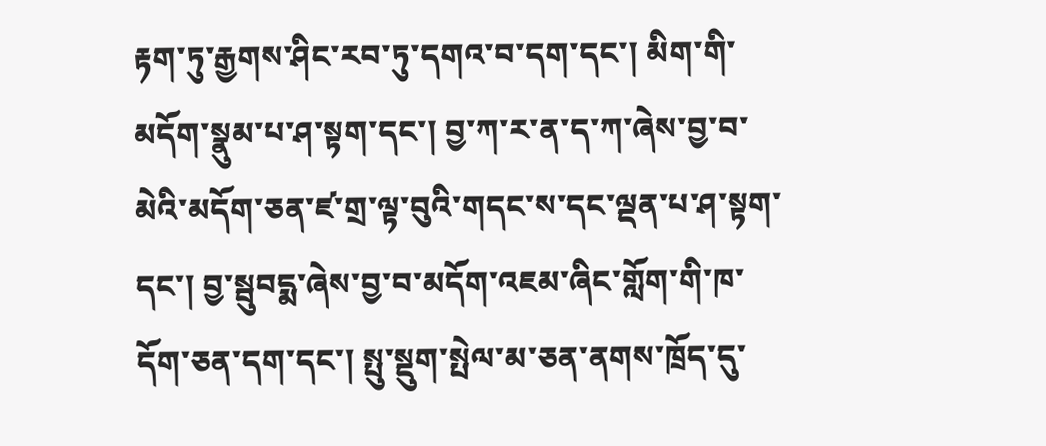རྟག་ཏུ་རྒྱགས་ཤིང་རབ་ཏུ་དགའ་བ་དག་དང་། མིག་གི་མདོག་སྣུམ་པ་ཤ་སྟག་དང་། བྱ་ཀ་ར་ན་ད་ཀ་ཞེས་བྱ་བ་མེའི་མདོག་ཅན་ཛ་གྲ་ལྟ་བུའི་གདང་ས་དང་ལྡན་པ་ཤ་སྟག་དང་། བྱ་སྦུབདྨ་ཞེས་བྱ་བ་མདོག་འཇམ་ཞིང་གློག་གི་ཁ་དོག་ཅན་དག་དང་། སྤུ་སྡུག་སྤེལ་མ་ཅན་ནགས་ཁྲོད་དུ་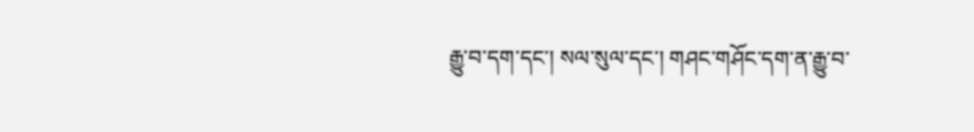རྒྱུ་བ་དག་དང་། སལ་སུལ་དང་། གཤང་གཤོང་དག་ན་རྒྱུ་བ་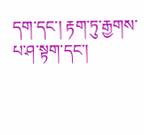དག་དང་། རྟག་ཏུ་རྒྱགས་པ་ཤ་སྟག་དང་།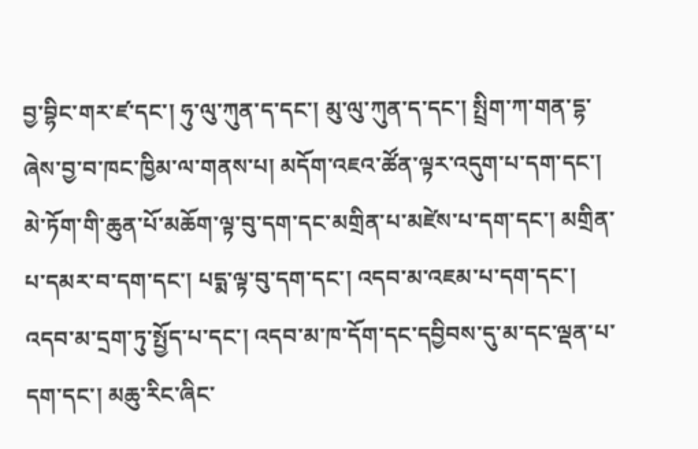བྱ་བྷིང་གར་ཛ་དང་། ཧུ་ལུ་ཀུན་ད་དང་། མུ་ལུ་ཀུན་ད་དང་། སྤྲིག་ཀ་གན་དྷ་ཞེས་བྱ་བ་ཁང་ཁྱིམ་ལ་གནས་པ། མདོག་འཇའ་ཚོན་ལྟར་འདུག་པ་དག་དང་། མེ་ཏོག་གི་ཆུན་པོ་མཆོག་ལྟ་བུ་དག་དང་མགྲིན་པ་མཛེས་པ་དག་དང་། མགྲིན་པ་དམར་བ་དག་དང་། པདྨ་ལྟ་བུ་དག་དང་། འདབ་མ་འཇམ་པ་དག་དང་། འདབ་མ་དྲག་ཏུ་སྤྱོད་པ་དང་། འདབ་མ་ཁ་དོག་དང་དབྱིབས་དུ་མ་དང་ལྡན་པ་དག་དང་། མཆུ་རིང་ཞིང་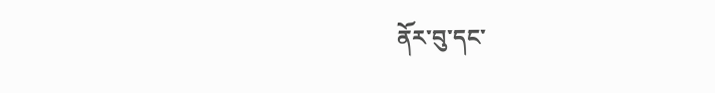ནོར་བུ་དང་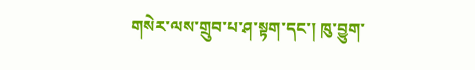གསེར་ལས་གྲུབ་པ་ཤ་སྟག་དང་། ཁུ་བྱུག་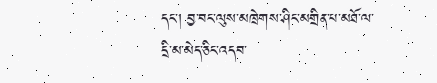དང་། བྱ་བང་ལུས་མཁྲེགས་ཤིང་མགྲིན་པ་མཐོ་ལ་དྲི་མ་མེད་ཅིང་འདབ་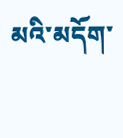མའི་མདོག་